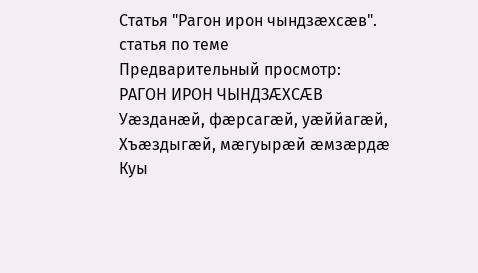Статья "Рагон ирон чындзæхсæв".
статья по теме
Предварительный просмотр:
РАГОН ИРОН ЧЫНДЗÆХСÆВ
Уæзданæй, фæрсагæй, уæййагæй,
Хъæздыгæй, мæгуырæй æмзæрдæ
Куы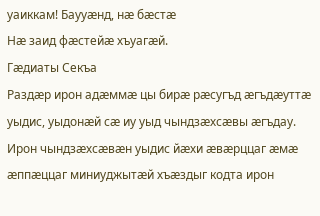уаиккам! Баууæнд, нæ бæстæ
Нæ заид фæстейæ хъуагæй.
Гæдиаты Секъа
Раздæр ирон адæммæ цы бирæ рæсугъд æгъдæуттæ уыдис, уыдонæй сæ иу уыд чындзæхсæвы æгъдау. Ирон чындзæхсæвæн уыдис йæхи æвæрццаг æмæ æппæццаг миниуджытæй хъæздыг кодта ирон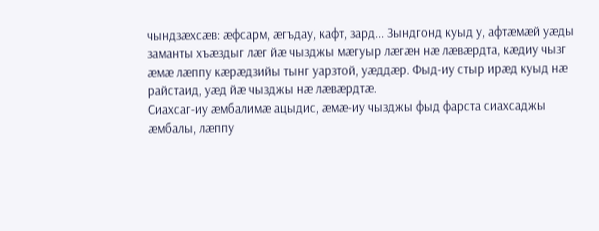чындзæхсæв: æфсарм, æгъдау, кафт, зард... Зындгонд куыд у, афтæмæй уæды заманты хъæздыг лæг йæ чызджы мæгуыр лæгæн нæ лæвæрдта, кæдиу чызг æмæ лæппу кæрæдзийы тынг уарзтой, уæддæр. Фыд-иу стыр ирæд куыд нæ райстаид, уæд йæ чызджы нæ лæвæрдтæ.
Сиахсаг-иу æмбалимæ ацыдис, æмæ-иу чызджы фыд фарста сиахсаджы æмбалы, лæппу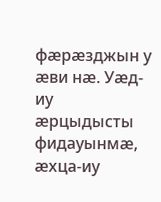фæрæзджын у æви нæ. Уæд-иу æрцыдысты фидауынмæ, æхца-иу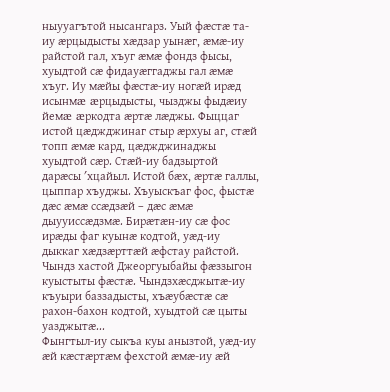ныууагътой нысангарз. Уый фæстæ та-иу æрцыдысты хæдзар уынæг, æмæ-иу райстой гал, хъуг æмæ фондз фысы, хуыдтой сæ фидауæггаджы гал æмæ хъуг. Иу мæйы фæстæ-иу ногæй ирæд исынмæ æрцыдысты, чызджы фыдæиу йемæ æркодта æртæ лæджы. Фыццаг истой цæджджинаг стыр æрхуы аг, стæй топп æмæ кард, цæджджинаджы хуыдтой сæр. Стæй-иу бадзыртой дарæсы ′хцайыл. Истой бæх, æртæ галлы, цыппар хъуджы. Хъуыскъаг фос, фыстæ дæс æмæ ссæдзæй – дæс æмæ дыууиссæдзмæ. Бирæтæн-иу сæ фос ирæды фаг куынæ кодтой, уæд-иу дыккаг хæдзæрттæй æфстау райстой. Чындз хастой Джеоргуыбайы фæззыгон куыстыты фæстæ. Чындзхæсджытæ-иу къуыри баззадысты, хъæубæстæ сæ рахон-бахон кодтой, хуыдтой сæ цыты уазджытæ...
Фынгтыл-иу сыкъа куы анызтой, уæд-иу æй кæстæртæм фехстой æмæ-иу æй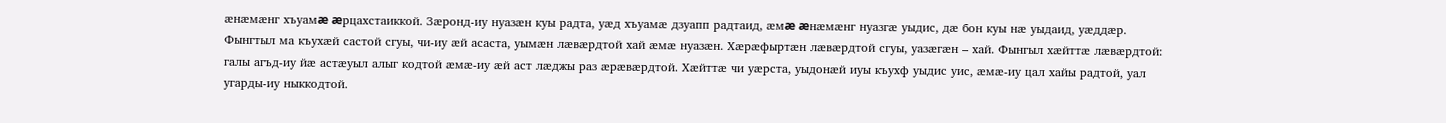æнæмæнг хъуамæ æрцахстаиккой. Зæронд-иу нуазæн куы радта, уæд хъуамæ дзуапп радтаид, æмæ æнæмæнг нуазгæ уыдис, дæ бон куы нæ уыдаид, уæддæр. Фынгтыл ма къухæй састой сгуы, чи-иу æй асаста, уымæн лæвæрдтой хай æмæ нуазæн. Хæрæфыртæн лæвæрдтой сгуы, уазæгæн – хай. Фынгыл хæйттæ лæвæрдтой: галы агъд-иу йæ астæуыл алыг кодтой æмæ-иу æй аст лæджы раз æрæвæрдтой. Хæйттæ чи уæрста, уыдонæй иуы къухф уыдис уис, æмæ-иу цал хайы радтой, уал угарды-иу ныккодтой.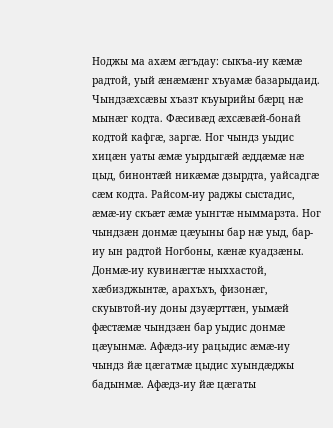Ноджы ма ахæм æгъдау: сыкъа-иу кæмæ радтой, уый æнæмæнг хъуамæ базарыдаид. Чындзæхсæвы хъазт къуырийы бæрц нæ мынæг кодта. Фæсивæд æхсæвæй-бонай кодтой кафгæ, заргæ. Ног чындз уыдис хицæн уаты æмæ уырдыгæй æддæмæ нæ цыд, бинонтæй никæмæ дзырдта, уайсадгæ сæм кодта. Райсом-иу раджы сыстадис, æмæ-иу скъæт æмæ уынгтæ ныммарзта. Ног чындзæн донмæ цæуыны бар нæ уыд, бар-иу ын радтой Ногбоны, кæнæ куадзæны. Донмæ-иу кувинæгтæ ныххастой, хæбизджынтæ, арахъхъ, физонæг, скуывтой-иу доны дзуæрттæн, уымæй фæстæмæ чындзæн бар уыдис донмæ цæуынмæ. Афæдз-иу рацыдис æмæ-иу чындз йæ цæгатмæ цыдис хуындæджы бадынмæ. Афæдз-иу йæ цæгаты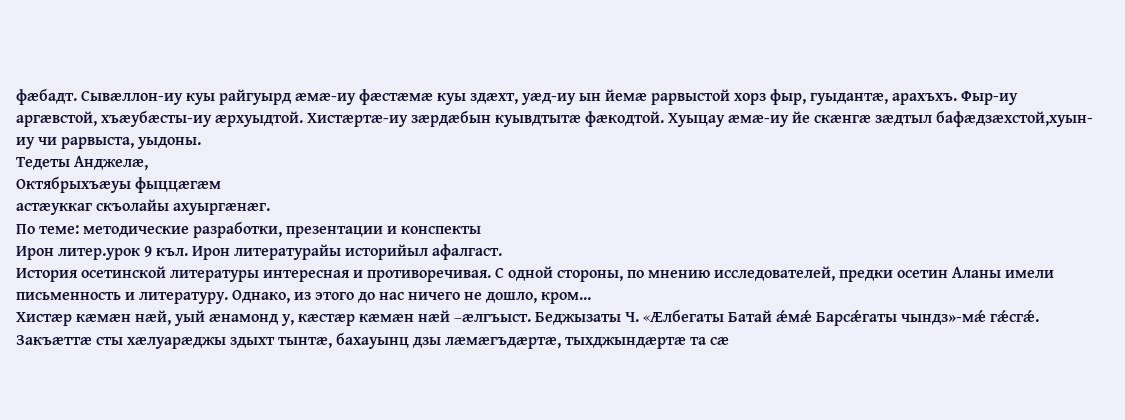фæбадт. Сывæллон-иу куы райгуырд æмæ-иу фæстæмæ куы здæхт, уæд-иу ын йемæ рарвыстой хорз фыр, гуыдантæ, арахъхъ. Фыр-иу аргæвстой, хъæубæсты-иу æрхуыдтой. Хистæртæ-иу зæрдæбын куывдтытæ фæкодтой. Хуыцау æмæ-иу йе скæнгæ зæдтыл бафæдзæхстой,хуын-иу чи рарвыста, уыдоны.
Тедеты Анджелæ,
Октябрыхъæуы фыццæгæм
астæуккаг скъолайы ахуыргæнæг.
По теме: методические разработки, презентации и конспекты
Ирон литер.урок 9 къл. Ирон литературайы историйыл афалгаст.
История осетинской литературы интересная и противоречивая. С одной стороны, по мнению исследователей, предки осетин Аланы имели письменность и литературу. Однако, из этого до нас ничего не дошло, кром...
Хистæр кæмæн нæй, уый æнамонд у, кæстæр кæмæн нæй –æлгъыст. Беджызаты Ч. «Æлбегаты Батай ǽмǽ Барсǽгаты чындз»-мǽ гǽсгǽ.
Закъæттæ сты хæлуарæджы здыхт тынтæ, бахауынц дзы лæмæгъдæртæ, тыхджындæртæ та сæ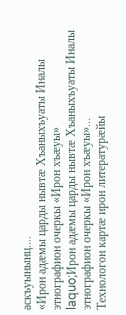аскъуынынц....
«Ирон адæмы царды нывтæ Хъаныхъуаты Иналы этнографион очеркы «Ирон хъæуы»
laquo;Ирон адæмы царды нывтæ Хъаныхъуаты Иналы этнографион очеркы «Ирон хъæуы»...
Технологон картæ ирон литературæйы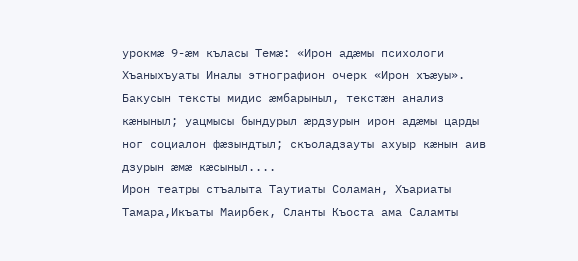урокмæ 9-æм къласы Темæ: «Ирон адæмы психологи Хъаныхъуаты Иналы этнографион очерк «Ирон хъæуы».
Бакусын тексты мидис æмбарыныл, текстæн анализ кæныныл; уацмысы бындурыл æрдзурын ирон адæмы царды ног социалон фæзындтыл; скъоладзауты ахуыр кæнын аив дзурын æмæ кæсыныл....
Ирон театры стъалыта Таутиаты Соламан, Хъариаты Тамара,Икъаты Маирбек, Сланты Къоста ама Саламты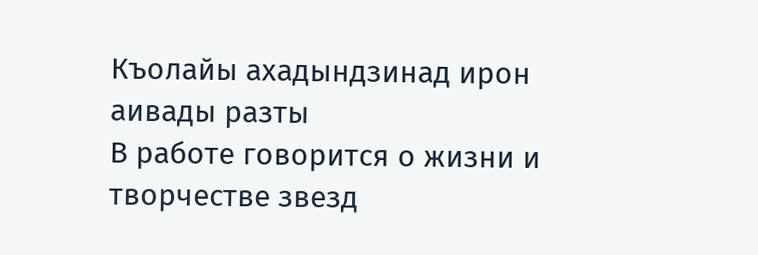Къолайы ахадындзинад ирон аивады разты
В работе говорится о жизни и творчестве звезд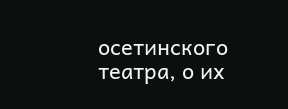осетинского театра, о их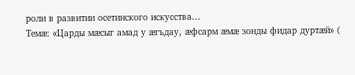роли в развитии осетинского искусства...
Темæ: «Царды мæсыг амад у æгъдау, æфсарм æмæ зонды фидар дуртæй» (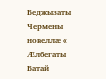Беджызаты Чермены новеллӕ « Ӕлбегаты Батай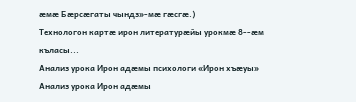ӕмӕ Бӕрсӕгаты чындз»-мæ гæсгæ.)
Технологон картæ ирон литературæйы урокмæ 8--æм къласы...
Анализ урока Ирон адæмы психологи «Ирон хъæуы»
Анализ урока Ирон адæмы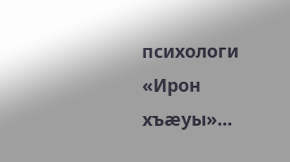психологи «Ирон хъæуы»...